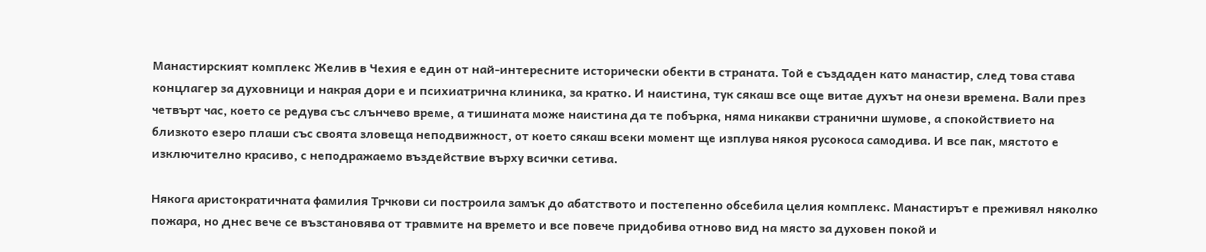Манастирският комплекс Желив в Чехия е един от най-интересните исторически обекти в страната. Той е създаден като манастир, след това става концлагер за духовници и накрая дори е и психиатрична клиника, за кратко. И наистина, тук сякаш все още витае духът на онези времена. Вали през четвърт час, което се редува със слънчево време, а тишината може наистина да те побърка, няма никакви странични шумове, а спокойствието на близкото езеро плаши със своята зловеща неподвижност, от което сякаш всеки момент ще изплува някоя русокоса самодива. И все пак, мястото е изключително красиво, с неподражаемо въздействие върху всички сетива.

Някога аристократичната фамилия Трчкови си построила замък до абатството и постепенно обсебила целия комплекс. Манастирът е преживял няколко пожара, но днес вече се възстановява от травмите на времето и все повече придобива отново вид на място за духовен покой и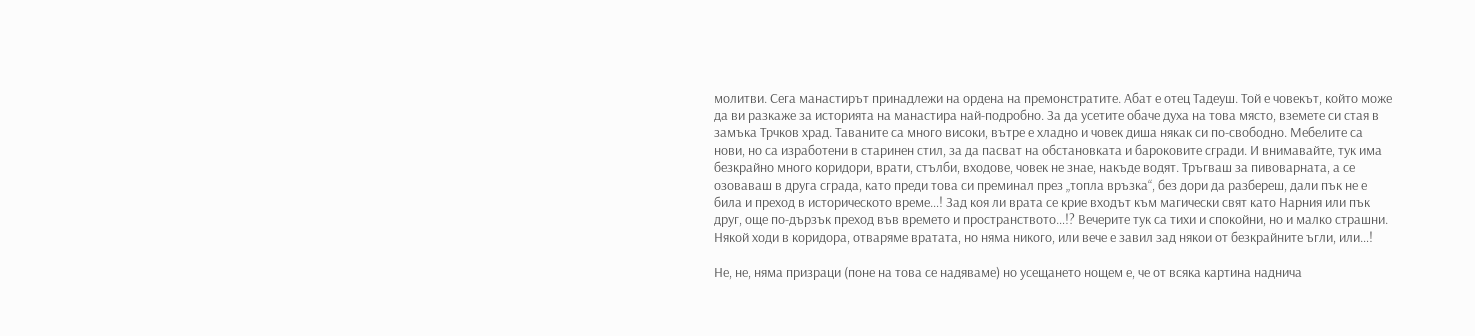молитви. Сега манастирът принадлежи на ордена на премонстратите. Абат е отец Тадеуш. Той е човекът, който може да ви разкаже за историята на манастира най-подробно. За да усетите обаче духа на това място, вземете си стая в замъка Трчков храд. Таваните са много високи, вътре е хладно и човек диша някак си по-свободно. Мебелите са нови, но са изработени в старинен стил, за да пасват на обстановката и бароковите сгради. И внимавайте, тук има безкрайно много коридори, врати, стълби, входове, човек не знае, накъде водят. Тръгваш за пивоварната, а се озоваваш в друга сграда, като преди това си преминал през „топла връзка“, без дори да разбереш, дали пък не е била и преход в историческото време…! Зад коя ли врата се крие входът към магически свят като Нарния или пък друг, още по-дързък преход във времето и пространството…!? Вечерите тук са тихи и спокойни, но и малко страшни. Някой ходи в коридора, отваряме вратата, но няма никого, или вече е завил зад някои от безкрайните ъгли, или…!

Не, не, няма призраци (поне на това се надяваме) но усещането нощем е, че от всяка картина наднича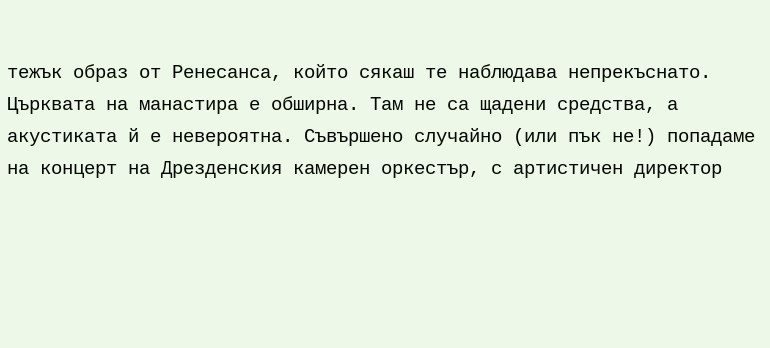тежък образ от Ренесанса, който сякаш те наблюдава непрекъснато.
Църквата на манастира е обширна. Там не са щадени средства, а акустиката й е невероятна. Съвършено случайно (или пък не!) попадаме на концерт на Дрезденския камерен оркестър, с артистичен директор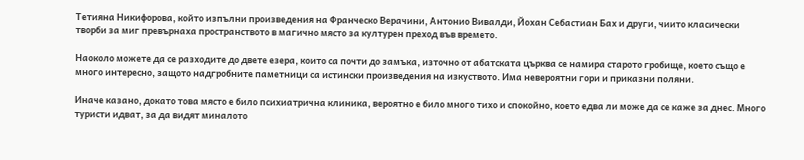Тетияна Никифорова, който изпълни произведения на Франческо Верачини, Антонио Вивалди, Йохан Себастиан Бах и други, чиито класически творби за миг превърнаха пространството в магично място за културен преход във времето.

Наоколо можете да се разходите до двете езера, които са почти до замъка, източно от абатската църква се намира старото гробище, което също е много интересно, защото надгробните паметници са истински произведения на изкуството. Има невероятни гори и приказни поляни.

Иначе казано, докато това място е било психиатрична клиника, вероятно е било много тихо и спокойно, което едва ли може да се каже за днес. Много туристи идват, за да видят миналото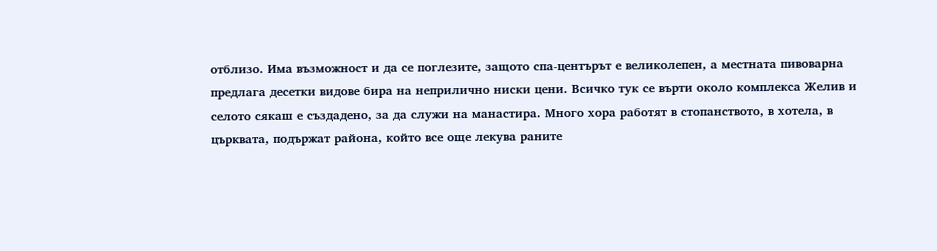отблизо. Има възможност и да се поглезите, защото спа-центърът е великолепен, а местната пивоварна предлага десетки видове бира на неприлично ниски цени. Всичко тук се върти около комплекса Желив и селото сякаш е създадено, за да служи на манастира. Много хора работят в стопанството, в хотела, в църквата, подържат района, който все още лекува раните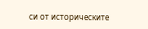си от историческите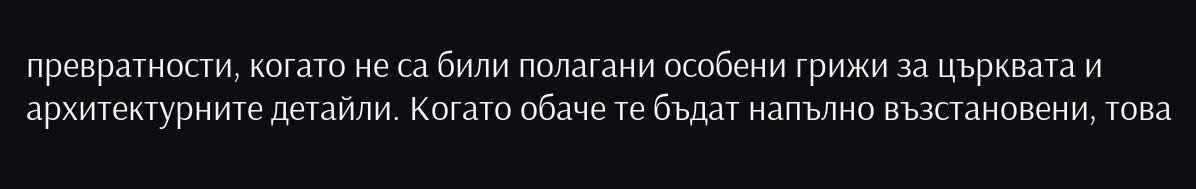превратности, когато не са били полагани особени грижи за църквата и архитектурните детайли. Когато обаче те бъдат напълно възстановени, това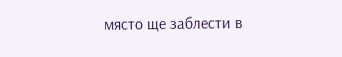място ще заблести в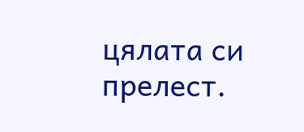цялата си прелест.